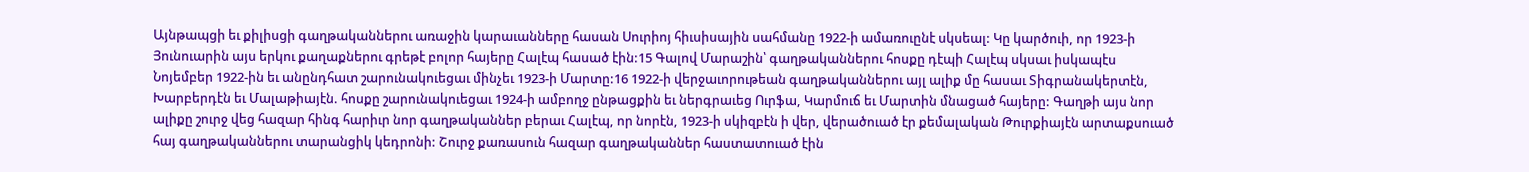Այնթապցի եւ քիլիսցի գաղթականներու առաջին կարաւանները հասան Սուրիոյ հիւսիսային սահմանը 1922-ի ամառուընէ սկսեալ: Կը կարծուի, որ 1923-ի Յունուարին այս երկու քաղաքներու գրեթէ բոլոր հայերը Հալէպ հասած էին:15 Գալով Մարաշին՝ գաղթականներու հոսքը դէպի Հալէպ սկսաւ իսկապէս Նոյեմբեր 1922-ին եւ անընդհատ շարունակուեցաւ մինչեւ 1923-ի Մարտը:16 1922-ի վերջաւորութեան գաղթականներու այլ ալիք մը հասաւ Տիգրանակերտէն, Խարբերդէն եւ Մալաթիայէն. հոսքը շարունակուեցաւ 1924-ի ամբողջ ընթացքին եւ ներգրաւեց Ուրֆա, Կարմուճ եւ Մարտին մնացած հայերը: Գաղթի այս նոր ալիքը շուրջ վեց հազար հինգ հարիւր նոր գաղթականներ բերաւ Հալէպ, որ նորէն, 1923-ի սկիզբէն ի վեր, վերածուած էր քեմալական Թուրքիայէն արտաքսուած հայ գաղթականներու տարանցիկ կեդրոնի: Շուրջ քառասուն հազար գաղթականներ հաստատուած էին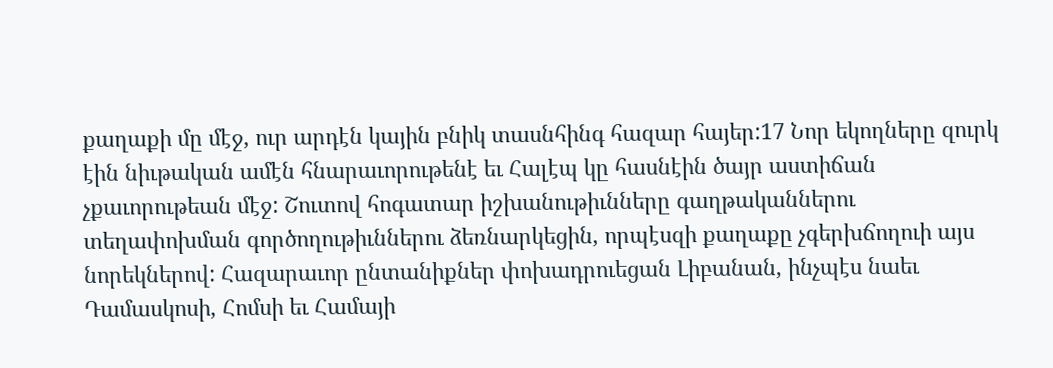քաղաքի մը մէջ, ուր արդէն կային բնիկ տասնհինգ հազար հայեր:17 Նոր եկողները զուրկ էին նիւթական ամէն հնարաւորութենէ եւ Հալէպ կը հասնէին ծայր աստիճան չքաւորութեան մէջ: Շուտով հոգատար իշխանութիւնները գաղթականներու տեղափոխման գործողութիւններու ձեռնարկեցին, որպէսզի քաղաքը չգերխճողուի այս նորեկներով: Հազարաւոր ընտանիքներ փոխադրուեցան Լիբանան, ինչպէս նաեւ Դամասկոսի, Հոմսի եւ Համայի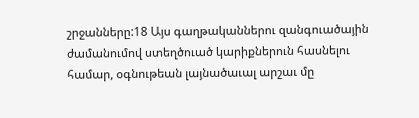շրջանները:18 Այս գաղթականներու զանգուածային ժամանումով ստեղծուած կարիքներուն հասնելու համար, օգնութեան լայնածաւալ արշաւ մը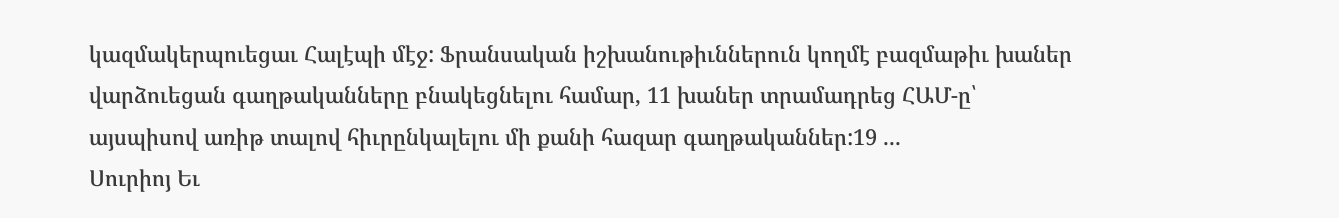կազմակերպուեցաւ Հալէպի մէջ: Ֆրանսական իշխանութիւններուն կողմէ բազմաթիւ խաներ վարձուեցան գաղթականները բնակեցնելու համար, 11 խաներ տրամադրեց ՀԱՄ-ը՝ այսպիսով առիթ տալով հիւրընկալելու մի քանի հազար գաղթականներ:19 ...
Սուրիոյ Եւ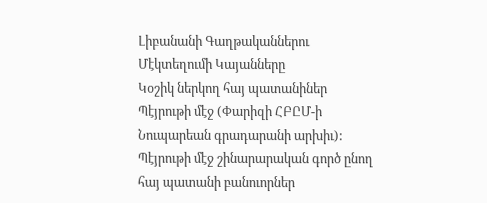Լիբանանի Գաղթականներու Մէկտեղումի Կայանները
Կօշիկ ներկող հայ պատանիներ Պէյրութի մէջ (Փարիզի ՀԲԸՄ-ի Նուպարեան գրադարանի արխիւ):
Պէյրութի մէջ շինարարական գործ ընող հայ պատանի բանուորներ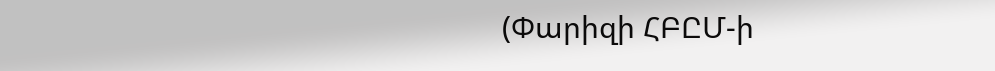(Փարիզի ՀԲԸՄ-ի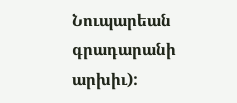Նուպարեան գրադարանի արխիւ):